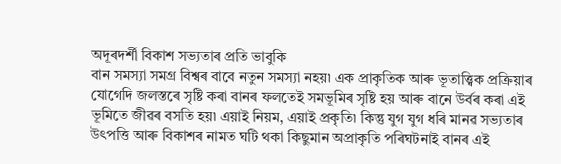অদূৰদৰ্শী বিকাশ সভ্যতাৰ প্ৰতি ভাবুকি
বান সমস্যা সমগ্ৰ বিশ্বৰ বাবে নতুন সমস্যা নহয়৷ এক প্ৰাকৃতিক আৰু ভূতাত্ত্বিক প্ৰক্ৰিয়াৰ যোগেদি জলস্তৰে সৃষ্টি কৰা বানৰ ফলতেই সমভূমিৰ সৃষ্টি হয় আৰু বানে উৰ্বৰ কৰা এই ভূমিতে জীৱৰ বসতি হয়৷ এয়াই নিয়ম, এয়াই প্ৰকৃতি৷ কিন্তু যুগ যুগ ধৰি মানৱ সভ্যতাৰ উৎপত্তি আৰু বিকাশৰ নামত ঘটি থকা কিছুমান অপ্ৰাকৃতি পৰিঘটনাই বানৰ এই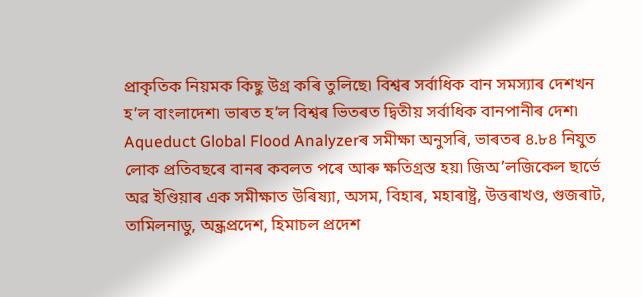প্ৰাকৃতিক নিয়মক কিছু উগ্ৰ কৰি তুলিছে৷ বিশ্বৰ সৰ্বাধিক বান সমস্যাৰ দেশখন হ’ল বাংলাদেশ৷ ভাৰত হ’ল বিশ্বৰ ভিতৰত দ্বিতীয় সৰ্বাধিক বানপানীৰ দেশ৷ Aqueduct Global Flood Analyzerৰ সমীক্ষা অনুসৰি, ভাৰতৰ ৪.৮৪ নিযুত লোক প্ৰতিবছৰে বানৰ কবলত পৰে আৰু ক্ষতিগ্ৰস্ত হয়৷ জিঅ’লজিকেল ছাৰ্ভে অৱ ইণ্ডিয়াৰ এক সমীক্ষাত উৰিষ্যা, অসম, বিহাৰ, মহাৰাষ্ট্ৰ, উত্তৰাখণ্ড, গুজৰাট, তামিলনাডু, অন্ধ্ৰপ্ৰদেশ, হিমাচল প্ৰদেশ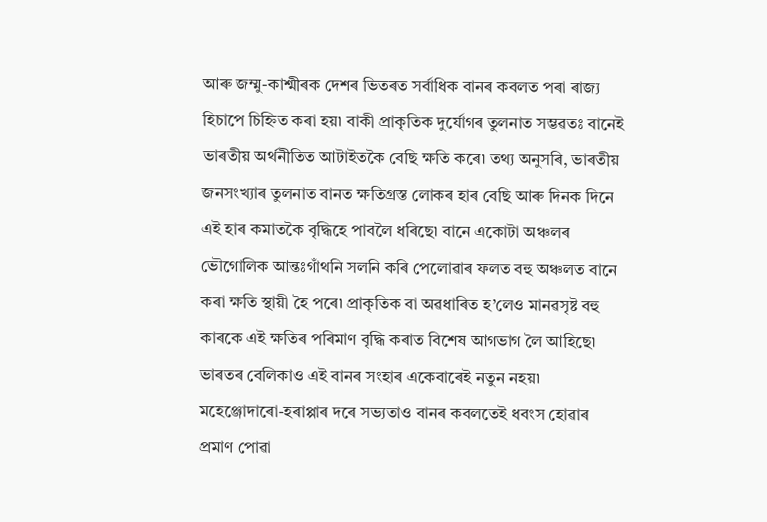আৰু জম্মু-কাশ্মীৰক দেশৰ ভিতৰত সৰ্বাধিক বানৰ কবলত পৰা ৰাজ্য হিচাপে চিহ্নিত কৰা হয়৷ বাকী প্ৰাকৃতিক দুৰ্যোগৰ তুলনাত সম্ভৱতঃ বানেই ভাৰতীয় অৰ্থনীতিত আটাইতকৈ বেছি ক্ষতি কৰে৷ তথ্য অনুসৰি, ভাৰতীয় জনসংখ্যাৰ তুলনাত বানত ক্ষতিগ্ৰস্ত লোকৰ হাৰ বেছি আৰু দিনক দিনে এই হাৰ কমাতকৈ বৃদ্ধিহে পাবলৈ ধৰিছে৷ বানে একোটা অঞ্চলৰ ভৌগোলিক আন্তঃগাঁথনি সলনি কৰি পেলোৱাৰ ফলত বহু অঞ্চলত বানে কৰা ক্ষতি স্থায়ী হৈ পৰে৷ প্ৰাকৃতিক বা অৱধাৰিত হ’লেও মানৱসৃষ্ট বহু কাৰকে এই ক্ষতিৰ পৰিমাণ বৃদ্ধি কৰাত বিশেষ আগভাগ লৈ আহিছে৷ ভাৰতৰ বেলিকাও এই বানৰ সংহাৰ একেবাৰেই নতুন নহয়৷ মহেঞ্জোদাৰো-হৰাপ্পাৰ দৰে সভ্যতাও বানৰ কবলতেই ধবংস হোৱাৰ প্ৰমাণ পোৱা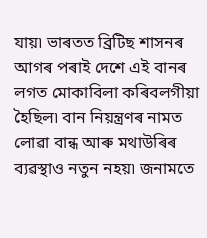যায়৷ ভাৰতত ব্ৰিটিছ শাসনৰ আগৰ পৰাই দেশে এই বানৰ লগত মোকাবিলা কৰিবলগীয়া হৈছিল৷ বান নিয়ন্ত্ৰণৰ নামত লোৱা বান্ধ আৰু মথাউৰিৰ ব্যৱস্থাও নতুন নহয়৷ জনামতে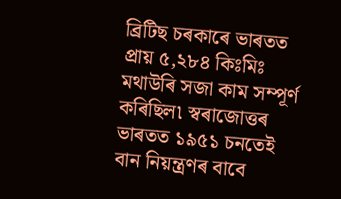ব্ৰিটিছ চৰকাৰে ভাৰতত প্ৰায় ৫,২৮৪ কিঃমিঃ মথাউৰি সজা কাম সম্পূৰ্ণ কৰিছিল৷ স্বৰাজোত্তৰ ভাৰতত ১৯৫১ চনতেই বান নিয়ন্ত্ৰণৰ বাবে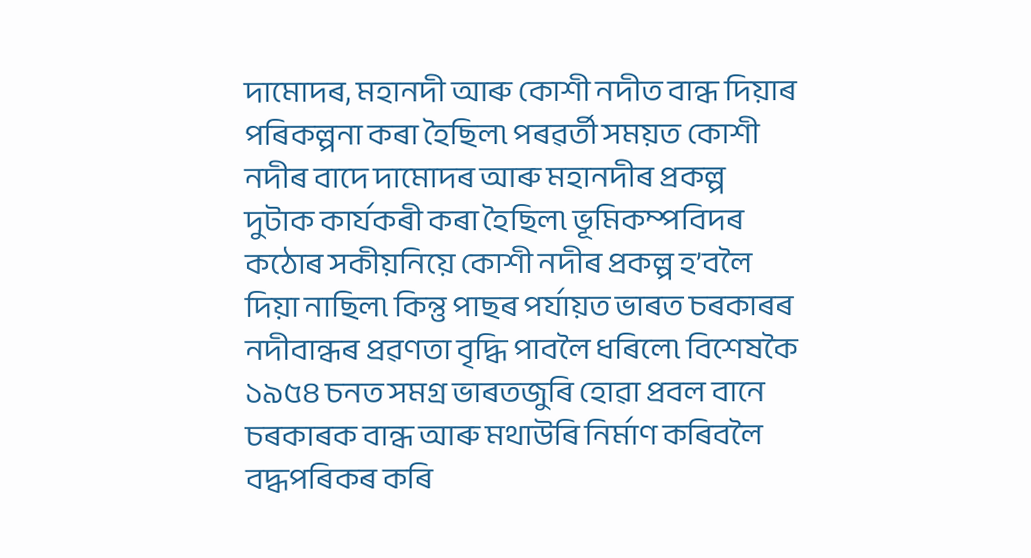দামোদৰ, মহানদী আৰু কোশী নদীত বান্ধ দিয়াৰ পৰিকল্পনা কৰা হৈছিল৷ পৰৱৰ্তী সময়ত কোশী নদীৰ বাদে দামোদৰ আৰু মহানদীৰ প্ৰকল্প দুটাক কাৰ্যকৰী কৰা হৈছিল৷ ভূমিকম্পবিদৰ কঠোৰ সকীয়নিয়ে কোশী নদীৰ প্ৰকল্প হ’বলৈ দিয়া নাছিল৷ কিন্তু পাছৰ পৰ্যায়ত ভাৰত চৰকাৰৰ নদীবান্ধৰ প্ৰৱণতা বৃদ্ধি পাবলৈ ধৰিলে৷ বিশেষকৈ ১৯৫৪ চনত সমগ্ৰ ভাৰতজুৰি হোৱা প্ৰবল বানে চৰকাৰক বান্ধ আৰু মথাউৰি নিৰ্মাণ কৰিবলৈ বদ্ধপৰিকৰ কৰি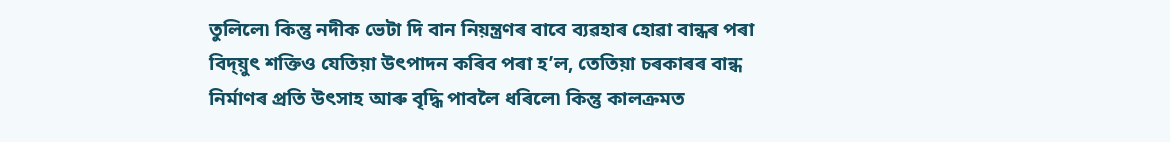তুলিলে৷ কিন্তু নদীক ভেটা দি বান নিয়ন্ত্ৰণৰ বাবে ব্যৱহাৰ হোৱা বান্ধৰ পৰা বিদ্য়ুৎ শক্তিও যেতিয়া উৎপাদন কৰিব পৰা হ’ল, তেতিয়া চৰকাৰৰ বান্ধ নিৰ্মাণৰ প্ৰতি উৎসাহ আৰু বৃদ্ধি পাবলৈ ধৰিলে৷ কিন্তু কালক্ৰমত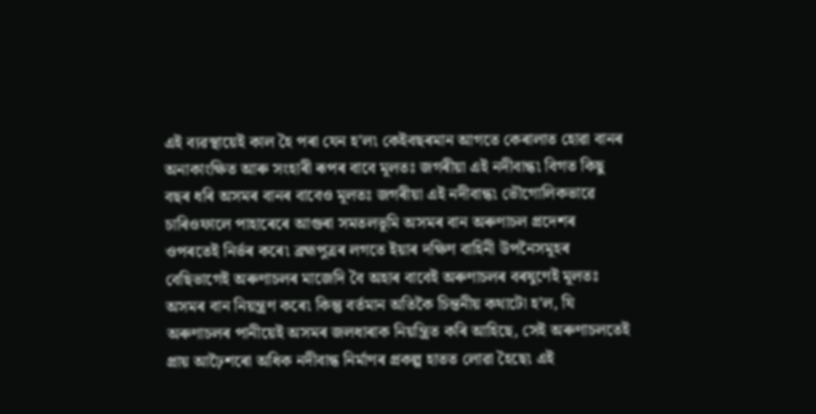এই ব্যৱস্থায়েই কাল হৈ পৰা যেন হ’ল৷ কেইবছৰমান আগতে কেৰালাত হোৱা বানৰ অনাকাংক্ষিত আৰু সংহাৰী ৰূপৰ বাবে মূলতঃ জগৰীয়া এই নদীবান্ধ৷ বিগত কিছু বছৰ ধৰি অসমৰ বানৰ বাবেও মূলতঃ জগৰীয়া এই নদীবান্ধ৷ ভৌগোলিকভাৱে চাৰিওফালে পাহাৰেৰে আগুৰা সমতলভূমি অসমৰ বান অৰুণাচল প্ৰদেশৰ ওপৰতেই নিৰ্ভৰ কৰে৷ ব্ৰহ্মপুত্ৰৰ লগতে ইয়াৰ দক্ষিণ বাহিনী উপনৈসমূহৰ বেছিভাগেই অৰুণাচলৰ মাজেদি বৈ অহাৰ বাবেই অৰুণাচলৰ বৰষুণেই মূলতঃ অসমৰ বান নিয়ন্ত্ৰণ কৰে৷ কিন্তু বৰ্তমান অতিকৈ চিন্তনীয় কথাটো হ’ল, যি অৰুণাচলৰ পানীয়েই অসমৰ জলধাৰাক নিয়ন্ত্ৰিত কৰি আহিছে, সেই অৰুণাচলতেই প্ৰায় আঢ়ৈশৰো অধিক নদীবান্ধ নিৰ্মাণৰ প্ৰকল্প হাতত লোৱা হৈছে৷ এই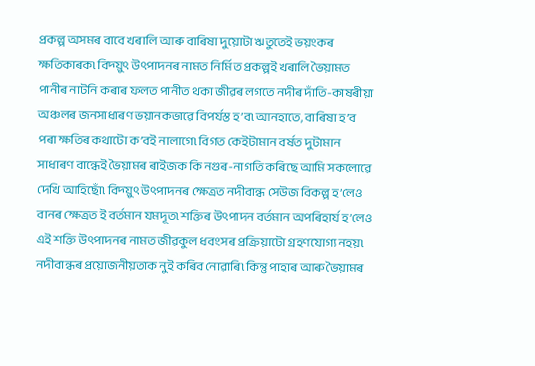প্ৰকল্প অসমৰ বাবে খৰালি আৰু বাৰিষা দুয়োটা ঋতুতেই ভয়ংকৰ ক্ষতিকাৰক৷ বিদ্য়ুৎ উৎপাদনৰ নামত নিৰ্মিত প্ৰকল্পই খৰালি ভৈয়ামত পানীৰ নাটনি কৰাৰ ফলত পানীত থকা জীৱৰ লগতে নদীৰ দাঁতি-কাষৰীয়া অঞ্চলৰ জনসাধাৰণ ভয়ানকভাৱে বিপৰ্যস্ত হ’ব৷ আনহাতে, বাৰিষা হ’ব পৰা ক্ষতিৰ কথাটো ক’বই নালাগে৷ বিগত কেইটামান বৰ্ষত দুটামান সাধাৰণ বান্ধেই ভৈয়ামৰ ৰাইজক কি নগুৰ-নাগতি কৰিছে আমি সকলোৱে দেখি আহিছোঁ৷ বিদ্য়ুৎ উৎপাদনৰ ক্ষেত্ৰত নদীবান্ধ সেউজ বিকল্প হ’লেও বানৰ ক্ষেত্ৰত ই বৰ্তমান যমদূত৷ শক্তিৰ উৎপাদন বৰ্তমান অপৰিহাৰ্য হ’লেও এই শক্তি উৎপাদনৰ নামত জীৱকুল ধবংসৰ প্ৰক্ৰিয়াটো গ্ৰহণযোগ্য নহয়৷ নদীবান্ধৰ প্ৰয়োজনীয়তাক নুই কৰিব নোৱাৰি৷ কিন্তু পাহাৰ আৰু ভৈয়ামৰ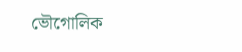ভৌগোলিক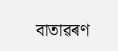বাতাৱৰণ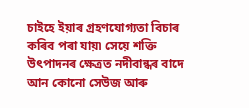চাইহে ইয়াৰ গ্ৰহণযোগ্যতা বিচাৰ কৰিব পৰা যায়৷ সেয়ে শক্তি উৎপাদনৰ ক্ষেত্ৰত নদীবান্ধৰ বাদে আন কোনো সেউজ আৰু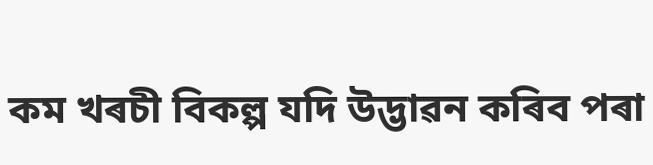কম খৰচী বিকল্প যদি উদ্ভাৱন কৰিব পৰা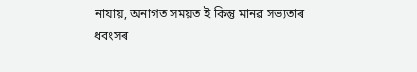নাযায়, অনাগত সময়ত ই কিন্তু মানৱ সভ্যতাৰ ধবংসৰ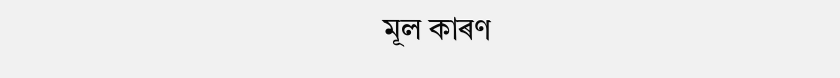মূল কাৰণ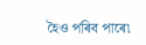হৈও পৰিব পাৰে৷